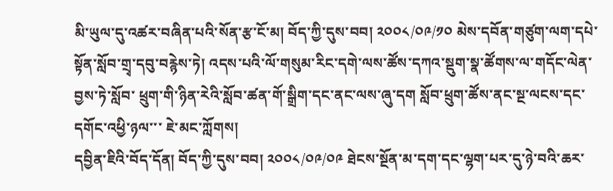མི་ཡུལ་དུ་འཚར་བཞིན་པའི་སོན་རྩ་ངོ་མ། བོད་ཀྱི་དུས་བབ། ༢༠༠༨/༠༩/༡༠ མེས་དབོན་གཙུག་ལག་དཔེ་སྟོན་སློབ་གྲྭ་དབུ་བརྙེས་ཏེ། འདས་པའི་ལོ་གསུམ་རིང་དགེ་ལས་ཚོས་དཀའ་སྡུག་སྣ་ཚོགས་ལ་གདོང་ལེན་བྱས་ཏེ་སློབ་ ཕྲུག་གི་ཉིན་རེའི་སློབ་ཚན་གོ་སྒྲིག་དང་ནང་ལས་ཞུ་དག སློབ་ཕྲུག་ཚོས་ནང་སྔ་ལངས་དང་དགོང་འཕྱི་ཉལ་་་ ཇེ་མང་ཀློགས།
དབྱིན་ཇིའི་བོད་དོན། བོད་ཀྱི་དུས་བབ། ༢༠༠༨/༠༩/༠༩ ཐེངས་སྔོན་མ་དག་དང་ལྷག་པར་དུ་ཉེ་བའི་ཆར་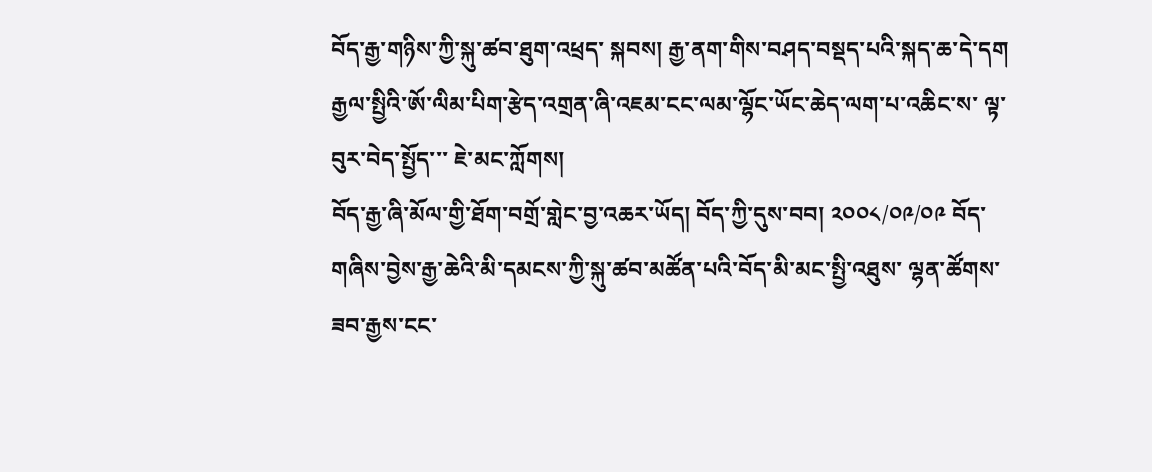བོད་རྒྱ་གཉིས་ཀྱི་སྐུ་ཚབ་ཐུག་འཕྲད་ སྐབས། རྒྱ་ནག་གིས་བཤད་བསྡད་པའི་སྐད་ཆ་དེ་དག རྒྱལ་སྤྱིའི་ཨོ་ལིམ་པིག་རྩེད་འགྲན་ཞི་འཇམ་ངང་ལམ་ལྷོང་ཡོང་ཆེད་ལག་པ་འཆིང་ས་ ལྟ་བུར་བེད་སྤྱོད་་་ ཇེ་མང་ཀློགས།
བོད་རྒྱ་ཞི་མོལ་གྱི་ཐོག་བགྲོ་གླེང་བྱ་འཆར་ཡོད། བོད་ཀྱི་དུས་བབ། ༢༠༠༨/༠༩/༠༩ བོད་གཞིས་བྱེས་རྒྱ་ཆེའི་མི་དམངས་ཀྱི་སྐུ་ཚབ་མཚོན་པའི་བོད་མི་མང་སྤྱི་འཐུས་ ལྷན་ཚོགས་ཟབ་རྒྱས་ངང་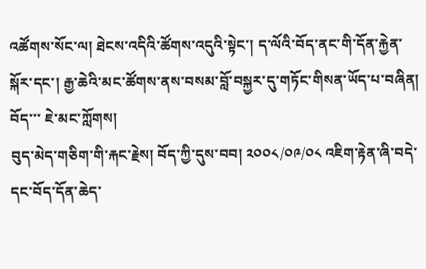འཚོགས་སོང་ལ། ཐེངས་འདིའི་ཚོགས་འདུའི་སྟེང་། ད་ལོའི་བོད་ནང་གི་དོན་རྐྱེན་སྐོར་དང་། རྒྱ་ཆེའི་མང་ཚོགས་ནས་བསམ་བློ་བསྐྱར་དུ་གཏོང་གིསན་ཡོད་པ་བཞིན། བོད་་་ ཇེ་མང་ཀློགས།
བུད་མེད་གཅིག་གི་རྐང་རྗེས། བོད་ཀྱི་དུས་བབ། ༢༠༠༨/༠༩/༠༨ འཇིག་རྟེན་ཞི་བདེ་དང་བོད་དོན་ཆེད་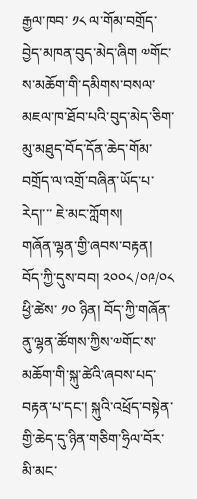རྒྱལ་ཁབ་ ༡༨ ལ་གོམ་བགྲོད་བྱེད་མཁན་བུད་མེད་ཞིག ༧གོང་ས་མཆོག་གི་དམིགས་བསལ་མཇལ་ཁ་ཐོབ་པའི་བུད་མེད་ཅིག་མུ་མཐུད་བོད་དོན་ཆེད་གོམ་བགྲོད་ལ་འགྲོ་བཞིན་ཡོད་པ་རེད།་་་ ཇེ་མང་ཀློགས།
གཞོན་ལྷན་གྱི་ཞབས་བརྟན། བོད་ཀྱི་དུས་བབ། ༢༠༠༨/༠༩/༠༨ ཕྱི་ཚེས་ ༡༠ ཉིན། བོད་ཀྱི་གཞོན་ནུ་ལྷན་ཚོགས་ཀྱིས་༧གོང་ས་མཆོག་གི་སྐུ་ཚེའི་ཞབས་པད་བརྟན་པ་དང་། སྐུའི་འཕྲོད་བསྟེན་གྱི་ཆེད་དུ་ཉིན་གཅིག་ཧྲིལ་བོར་མི་མང་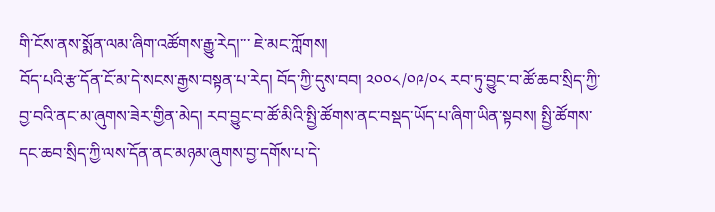གི་ངོས་ནས་སྨོན་ལམ་ཞིག་འཚོགས་རྒྱུ་རེད།་་་ ཇེ་མང་ཀློགས།
བོད་པའི་རྩ་དོན་ངོ་མ་དེ་སངས་རྒྱས་བསྟན་པ་རེད། བོད་ཀྱི་དུས་བབ། ༢༠༠༨/༠༩/༠༨ རབ་ཏུ་བྱུང་བ་ཚོ་ཆབ་སྲིད་ཀྱི་བྱ་བའི་ནང་མ་ཞུགས་ཟེར་གྱིན་མེད། རབ་བྱུང་བ་ཚོ་མིའི་སྤྱི་ཚོགས་ནང་བསྡད་ཡོད་པ་ཞིག་ཡིན་སྟབས། སྤྱི་ཚོགས་དང་ཆབ་སྲིད་ཀྱི་ལས་དོན་ནང་མཉམ་ཞུགས་བྱ་དགོས་པ་དེ་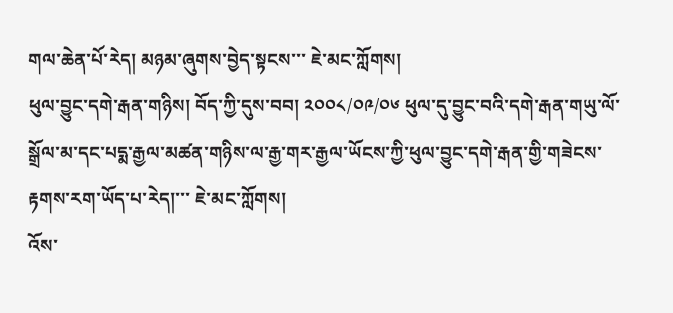གལ་ཆེན་པོ་རེད། མཉམ་ཞུགས་བྱེད་སྟངས་་་ ཇེ་མང་ཀློགས།
ཕུལ་བྱུང་དགེ་རྒན་གཉིས། བོད་ཀྱི་དུས་བབ། ༢༠༠༨/༠༩/༠༦ ཕུལ་དུ་བྱུང་བའི་དགེ་རྒན་གཡུ་ལོ་སྒྲོལ་མ་དང་པདྨ་རྒྱལ་མཚན་གཉིས་ལ་རྒྱ་གར་རྒྱལ་ཡོངས་ཀྱི་ཕུལ་བྱུང་དགེ་རྒན་གྱི་གཟེངས་རྟགས་རག་ཡོད་པ་རེད།་་་ ཇེ་མང་ཀློགས།
འོས་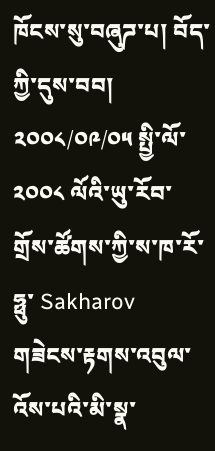ཁོངས་སུ་བཞུཌ་པ། བོད་ཀྱི་དུས་བབ། ༢༠༠༨/༠༩/༠༥ སྤྱི་ལོ་ ༢༠༠༨ ལོའི་ཡུ་རོབ་གྲོས་ཚོགས་ཀྱི་ས་ཁ་རོ་ཧྥུ་ Sakharov གཟེངས་རྟགས་འབུལ་འོས་པའི་མི་སྣ་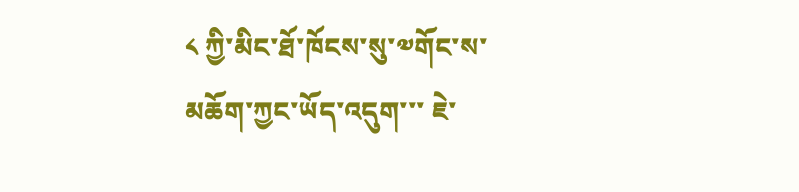༨ ཀྱི་མིང་ཐོ་ཁོངས་སུ་༧གོང་ས་མཆོག་ཀྱང་ཡོད་འདུག་་་ ཇེ་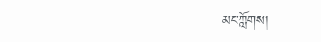མང་ཀློགས།